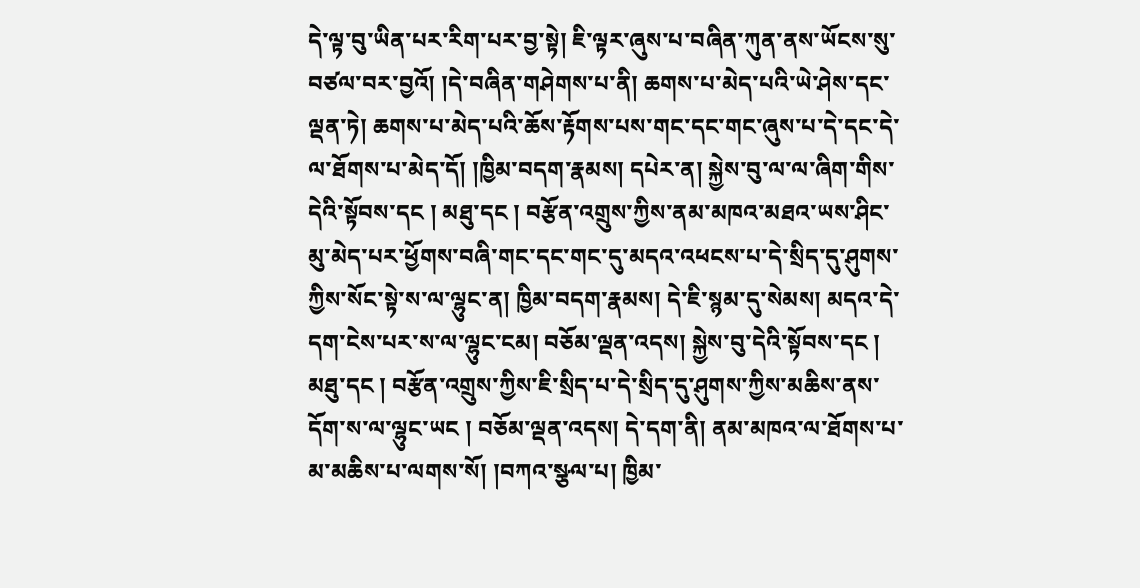དེ་ལྟ་བུ་ཡིན་པར་རིག་པར་བྱ་སྟེ། ཇི་ལྟར་ཞུས་པ་བཞིན་ཀུན་ནས་ཡོངས་སུ་བཙལ་བར་བྱའོ། །དེ་བཞིན་གཤེགས་པ་ནི། ཆགས་པ་མེད་པའི་ཡེ་ཤེས་དང་ལྡན་ཏེ། ཆགས་པ་མེད་པའི་ཆོས་རྟོགས་པས་གང་དང་གང་ཞུས་པ་དེ་དང་དེ་ལ་ཐོགས་པ་མེད་དོ། །ཁྱིམ་བདག་རྣམས། དཔེར་ན། སྐྱེས་བུ་ལ་ལ་ཞིག་གིས་དེའི་སྟོབས་དང ། མཐུ་དང ། བརྩོན་འགྲུས་ཀྱིས་ནམ་མཁའ་མཐའ་ཡས་ཤིང་མུ་མེད་པར་ཕྱོགས་བཞི་གང་དང་གང་དུ་མདའ་འཕངས་པ་དེ་སྲིད་དུ་ཤུགས་ཀྱིས་སོང་སྟེ་ས་ལ་ལྷུང་ན། ཁྱིམ་བདག་རྣམས། དེ་ཇི་སྙམ་དུ་སེམས། མདའ་དེ་དག་ངེས་པར་ས་ལ་ལྷུང་ངམ། བཅོམ་ལྡན་འདས། སྐྱེས་བུ་དེའི་སྟོབས་དང ། མཐུ་དང ། བརྩོན་འགྲུས་ཀྱིས་ཇི་སྲིད་པ་དེ་སྲིད་དུ་ཤུགས་ཀྱིས་མཆིས་ནས་དོག་ས་ལ་ལྷུང་ཡང ། བཅོམ་ལྡན་འདས། དེ་དག་ནི། ནམ་མཁའ་ལ་ཐོགས་པ་མ་མཆིས་པ་ལགས་སོ། །བཀའ་སྩལ་པ། ཁྱིམ་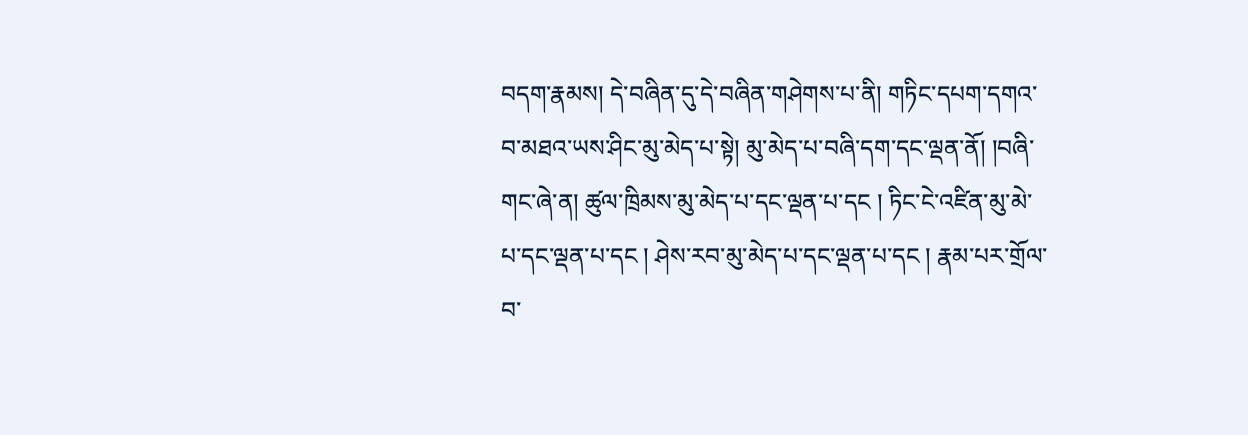བདག་རྣམས། དེ་བཞིན་དུ་དེ་བཞིན་གཤེགས་པ་ནི། གཏིང་དཔག་དགའ་བ་མཐའ་ཡས་ཤིང་མུ་མེད་པ་སྟེ། མུ་མེད་པ་བཞི་དག་དང་ལྡན་ནོ། །བཞི་གང་ཞེ་ན། ཚུལ་ཁྲིམས་མུ་མེད་པ་དང་ལྡན་པ་དང ། ཏིང་ངེ་འཛིན་མུ་མེ་པ་དང་ལྡན་པ་དང ། ཤེས་རབ་མུ་མེད་པ་དང་ལྡན་པ་དང ། རྣམ་པར་གྲོལ་བ་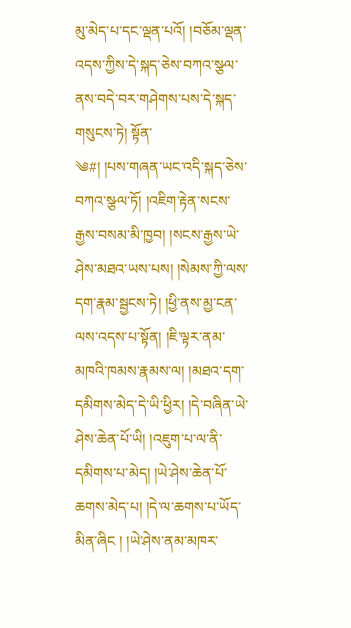མུ་མེད་པ་དང་ལྡན་པའོ། །བཅོམ་ལྡན་འདས་ཀྱིས་དེ་སྐད་ཅེས་བཀའ་སྩལ་ནས་བདེ་བར་གཤེགས་པས་དེ་སྐད་གསུངས་ཏེ། སྟོན་
༄#། །པས་གཞན་ཡང་འདི་སྐད་ཅེས་བཀའ་སྩལ་ཏོ། །འཇིག་རྟེན་སངས་རྒྱས་བསམ་མི་ཁྱབ། །སངས་རྒྱས་ཡེ་ཤེས་མཐའ་ཡས་པས། །སེམས་ཀྱི་ལས་དག་རྣམ་སྦྱངས་ཏེ། །ཕྱི་ནས་མྱ་ངན་ལས་འདས་པ་སྟོན། །ཇི་ལྟར་ནམ་མཁའི་ཁམས་རྣམས་ལ། །མཐའ་དག་དམིགས་མེད་དེ་ཡི་ཕྱིར། །དེ་བཞིན་ཡེ་ཤེས་ཆེན་པོ་ཡི། །འཇུག་པ་ལ་ནི་དམིགས་པ་མེད། །ཡེ་ཤེས་ཆེན་པོ་ཆགས་མེད་པ། །དེ་ལ་ཆགས་པ་ཡོད་མིན་ཞིང ། །ཡེ་ཤེས་ནམ་མཁར་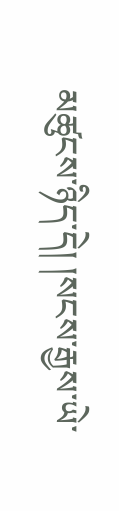མཚུངས་ཉིད་དེ། །སངས་རྒྱས་ཡེ་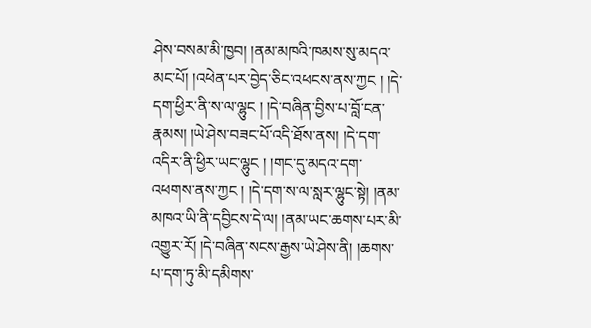ཤེས་བསམ་མི་ཁྱབ། །ནམ་མཁའི་ཁམས་སུ་མདའ་མང་པོ། །འཕེན་པར་བྱེད་ཅིང་འཕངས་ནས་ཀྱང ། །དེ་དག་ཕྱིར་ནི་ས་ལ་ལྷུང ། །དེ་བཞིན་བྱིས་པ་བློ་ངན་རྣམས། །ཡེ་ཤེས་བཟང་པོ་འདི་ཐོས་ནས། །དེ་དག་འདིར་ནི་ཕྱིར་ཡང་ལྷུང ། །གང་དུ་མདའ་དག་འཕགས་ནས་ཀྱང ། །དེ་དག་ས་ལ་སླར་ལྷུང་སྟེ། །ནམ་མཁའ་ཡི་ནི་དབྱིངས་དེ་ལ། །ནམ་ཡང་ཆགས་པར་མི་འགྱུར་རོ། །དེ་བཞིན་སངས་རྒྱས་ཡེ་ཤེས་ནི། །ཆགས་པ་དག་ཏུ་མི་དམིགས་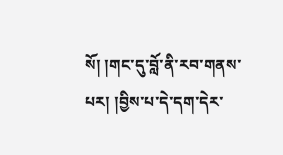སོ། །གང་དུ་བློ་ནི་རབ་གནས་པར། །བྱིས་པ་དེ་དག་དེར་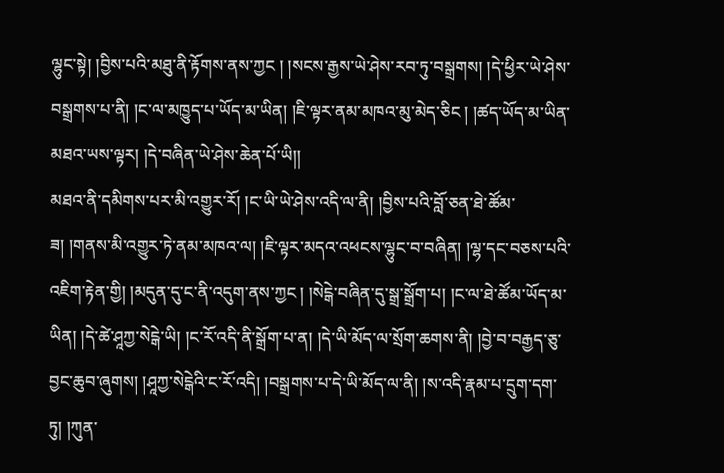ལྷུང་སྟེ། །བྱིས་པའི་མཐུ་ནི་རྟོགས་ནས་ཀྱང ། །སངས་རྒྱས་ཡེ་ཤེས་རབ་ཏུ་བསྒྲགས། །དེ་ཕྱིར་ཡེ་ཤེས་བསྒྲགས་པ་ནི། །ང་ལ་མཁྱུད་པ་ཡོད་མ་ཡིན། །ཇི་ལྟར་ནམ་མཁའ་མུ་མེད་ཅིང ། །ཚད་ཡོད་མ་ཡིན་མཐའ་ཡས་ལྟར། །དེ་བཞིན་ཡེ་ཤེས་ཆེན་པོ་ཡི།།
མཐའ་ནི་དམིགས་པར་མི་འགྱུར་རོ། །ང་ཡི་ཡེ་ཤེས་འདི་ལ་ནི། །བྱིས་པའི་བློ་ཅན་ཐེ་ཚོམ་ཟ། །གནས་མི་འགྱུར་ཏེ་ནམ་མཁའ་ལ། །ཇི་ལྟར་མདའ་འཕངས་ལྷུང་བ་བཞིན། །ལྷ་དང་བཅས་པའི་འཇིག་རྟེན་གྱི། །མདུན་དུ་ང་ནི་འདུག་ནས་ཀྱང ། །སེངྒེ་བཞིན་དུ་སྒྲ་སྒྲོག་པ། །ང་ལ་ཐེ་ཚོམ་ཡོད་མ་ཡིན། །དེ་ཚེ་ཤཱཀྱ་སེངྒེ་ཡི། །ང་རོ་འདི་ནི་སྒྲོག་པ་ན། །དེ་ཡི་མོད་ལ་སྲོག་ཆགས་ནི། །བྱེ་བ་བརྒྱད་ཅུ་བྱང་ཆུབ་ཞུགས། །ཤཱཀྱ་སེངྒེའི་ང་རོ་འདི། །བསྒྲགས་པ་དེ་ཡི་མོད་ལ་ནི། །ས་འདི་རྣམ་པ་དྲུག་དག་ཏུ། །ཀུན་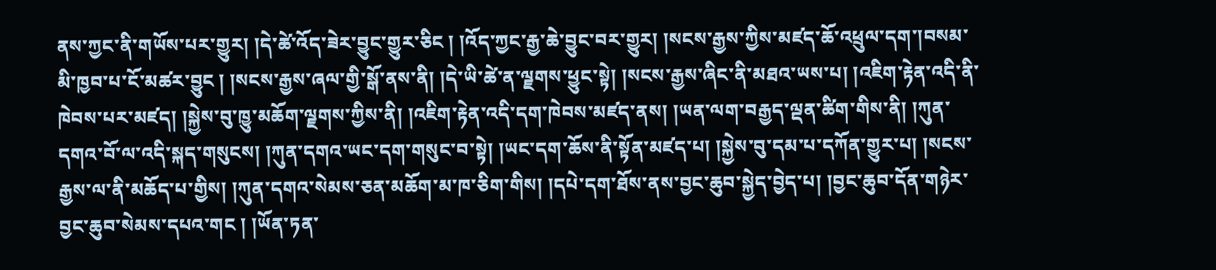ནས་ཀྱང་ནི་གཡོས་པར་གྱུར། །དེ་ཚེ་འོད་ཟེར་བྱུང་གྱུར་ཅིང ། །འོད་ཀྱང་རྒྱ་ཆེ་བྱུང་བར་གྱུར། །སངས་རྒྱས་ཀྱིས་མཛད་ཆོ་འཕྲུལ་དག་།བསམ་མི་ཁྱབ་པ་ངོ་མཚར་བྱུང ། །སངས་རྒྱས་ཞལ་གྱི་སྒོ་ནས་ནི། །དེ་ཡི་ཚེ་ན་ལྗགས་ཕྱུང་སྟེ། །སངས་རྒྱས་ཞིང་ནི་མཐའ་ཡས་པ། །འཇིག་རྟེན་འདི་ནི་ཁེབས་པར་མཛད། །སྐྱེས་བུ་ཁྱུ་མཆོག་ལྗགས་ཀྱིས་ནི། །འཇིག་རྟེན་འདི་དག་ཁེབས་མཛད་ནས། །ཡན་ལག་བརྒྱད་ལྡན་ཚིག་གིས་ནི། །ཀུན་དགའ་བོ་ལ་འདི་སྐད་གསུངས། །ཀུན་དགའ་ཡང་དག་གསུང་བ་སྟེ། །ཡང་དག་ཆོས་ནི་སྟོན་མཛད་པ། །སྐྱེས་བུ་དམ་པ་དཀོན་གྱུར་པ། །སངས་རྒྱས་ལ་ནི་མཆོད་པ་གྱིས། །ཀུན་དགའ་སེམས་ཅན་མཆོག་མ་ཁ་ཅིག་གིས། །དཔེ་དག་ཐོས་ནས་བྱང་ཆུབ་སྐྱེད་བྱེད་པ། །བྱང་ཆུབ་དོན་གཉེར་བྱང་ཆུབ་སེམས་དཔའ་གང ། །ཡོན་ཏན་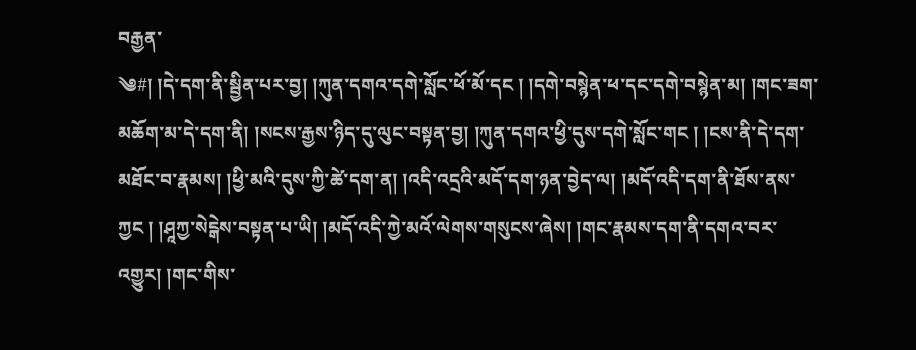བརྒྱན་
༄#། །དེ་དག་ནི་སྦྱིན་པར་བྱ། །ཀུན་དགའ་དགེ་སློང་ཕོ་མོ་དང ། །དགེ་བསྙེན་ཕ་དང་དགེ་བསྙེན་མ། །གང་ཟག་མཆོག་མ་དེ་དག་ནི། །སངས་རྒྱས་ཉིད་དུ་ལུང་བསྟན་བྱ། །ཀུན་དགའ་ཕྱི་དུས་དགེ་སློང་གང ། །ངས་ནི་དེ་དག་མཐོང་བ་རྣམས། །ཕྱི་མའི་དུས་ཀྱི་ཚེ་དག་ན། །འདི་འདྲའི་མདོ་དག་ཉན་བྱེད་ལ། །མདོ་འདི་དག་ནི་ཐོས་ནས་ཀྱང ། །ཤཱཀྱ་སེངྒེས་བསྟན་པ་ཡི། །མདོ་འདི་ཀྱེ་མའོ་ལེགས་གསུངས་ཞེས། །གང་རྣམས་དག་ནི་དགའ་བར་འགྱུར། །གང་གིས་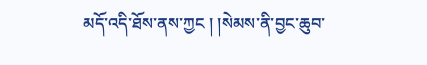མདོ་འདི་ཐོས་ནས་ཀྱང ། །སེམས་ནི་བྱང་ཆུབ་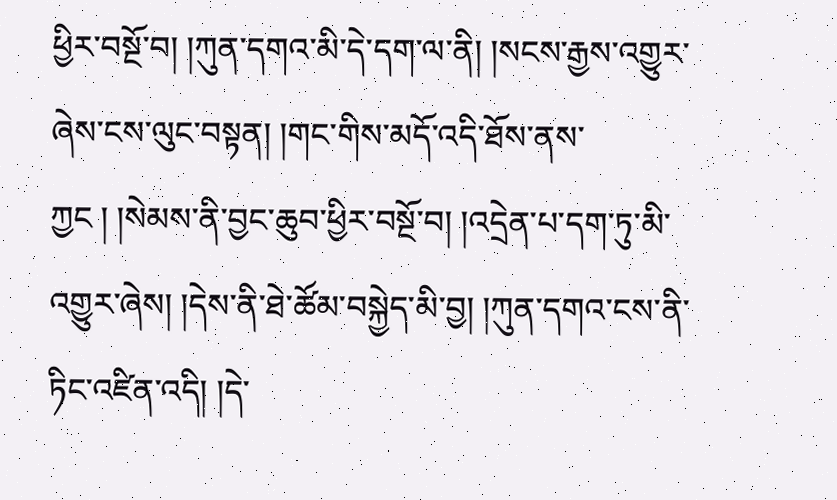ཕྱིར་བསྔོ་བ། །ཀུན་དགའ་མི་དེ་དག་ལ་ནི། །སངས་རྒྱས་འགྱུར་ཞེས་ངས་ལུང་བསྟན། །གང་གིས་མདོ་འདི་ཐོས་ནས་ཀྱང ། །སེམས་ནི་བྱང་ཆུབ་ཕྱིར་བསྔོ་བ། །འདྲེན་པ་དག་ཏུ་མི་འགྱུར་ཞེས། །དེས་ནི་ཐེ་ཚོམ་བསྐྱེད་མི་བྱ། །ཀུན་དགའ་ངས་ནི་ཏིང་འཛིན་འདི། །དེ་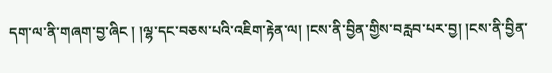དག་ལ་ནི་གཞག་བྱ་ཞིང ། །ལྷ་དང་བཅས་པའི་འཇིག་རྟེན་ལ། །ངས་ནི་བྱིན་གྱིས་བརླབ་པར་བྱ། །ངས་ནི་བྱིན་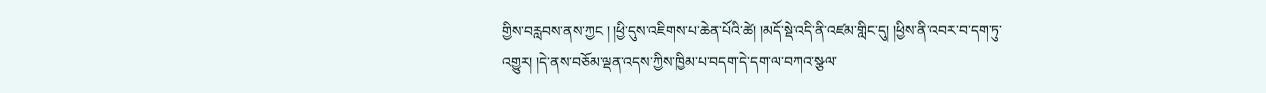གྱིས་བརླབས་ནས་ཀྱང ། །ཕྱི་དུས་འཇིགས་པ་ཆེན་པོའི་ཚེ། །མདོ་སྡེ་འདི་ནི་འཛམ་གླིང་དུ། །ཕྱིས་ནི་འབར་བ་དག་ཏུ་འགྱུར། །དེ་ནས་བཅོམ་ལྡན་འདས་ཀྱིས་ཁྱིམ་པ་བདག་དེ་དག་ལ་བཀའ་སྩལ་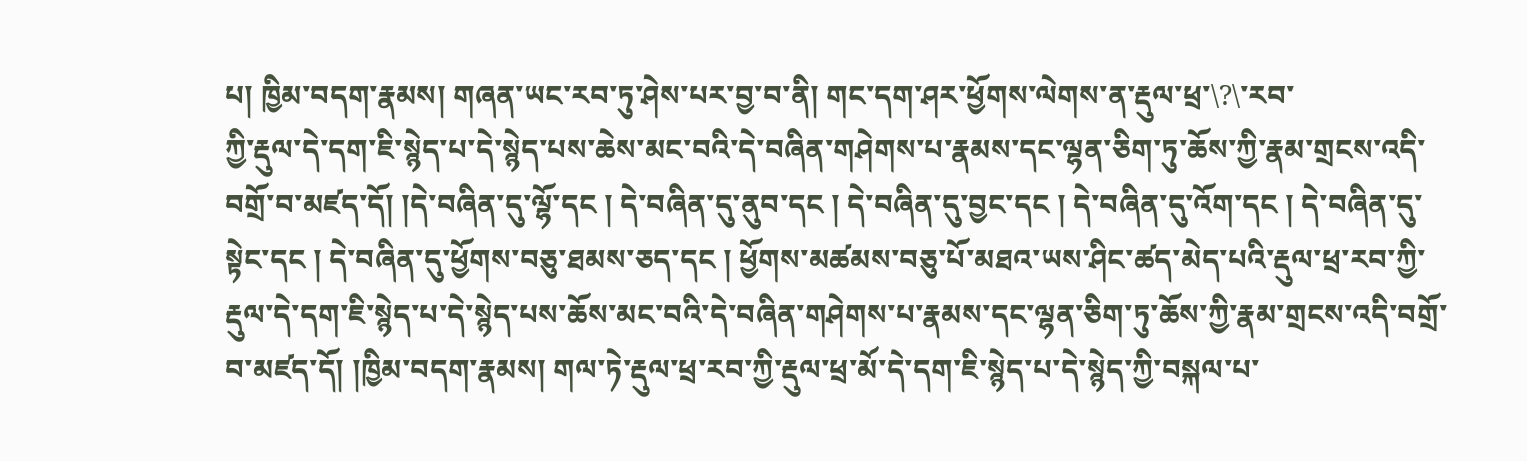པ། ཁྱིམ་བདག་རྣམས། གཞན་ཡང་རབ་ཏུ་ཤེས་པར་བྱ་བ་ནི། གང་དག་ཤར་ཕྱོགས་ལེགས་ན་རྡུལ་ཕྲ་\?\་རབ་
ཀྱི་རྡུལ་དེ་དག་ཇི་སྙེད་པ་དེ་སྙེད་པས་ཆེས་མང་བའི་དེ་བཞིན་གཤེགས་པ་རྣམས་དང་ལྷན་ཅིག་ཏུ་ཆོས་ཀྱི་རྣམ་གྲངས་འདི་བགྲོ་བ་མཛད་དོ། །དེ་བཞིན་དུ་ལྷོ་དང ། དེ་བཞིན་དུ་ནུབ་དང ། དེ་བཞིན་དུ་བྱང་དང ། དེ་བཞིན་དུ་འོག་དང ། དེ་བཞིན་དུ་སྟེང་དང ། དེ་བཞིན་དུ་ཕྱོགས་བཅུ་ཐམས་ཅད་དང ། ཕྱོགས་མཚམས་བཅུ་པོ་མཐའ་ཡས་ཤིང་ཚད་མེད་པའི་རྡུལ་ཕྲ་རབ་ཀྱི་རྡུལ་དེ་དག་ཇི་སྙེད་པ་དེ་སྙེད་པས་ཆོས་མང་བའི་དེ་བཞིན་གཤེགས་པ་རྣམས་དང་ལྷན་ཅིག་ཏུ་ཆོས་ཀྱི་རྣམ་གྲངས་འདི་བགྲོ་བ་མཛད་དོ། །ཁྱིམ་བདག་རྣམས། གལ་ཏེ་རྡུལ་ཕྲ་རབ་ཀྱི་རྡུལ་ཕྲ་མོ་དེ་དག་ཇི་སྙེད་པ་དེ་སྙེད་ཀྱི་བསྐལ་པ་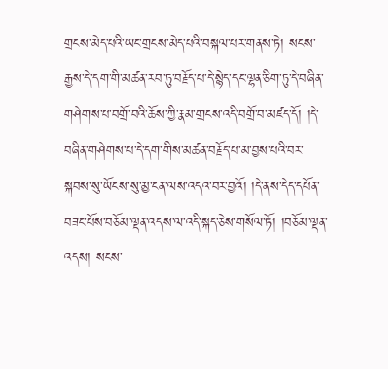གྲངས་མེད་པའི་ཡང་གྲངས་མེད་པའི་བསྐལ་པར་གནས་ཏེ། སངས་རྒྱས་དེ་དག་གི་མཚན་རབ་ཏུ་བརྗོད་པ་དེ་སྙེད་དང་ལྷན་ཅིག་ཏུ་དེ་བཞིན་གཤེགས་པ་བགྲོ་བའི་ཆོས་ཀྱི་རྣམ་གྲངས་འདི་བགྲོ་བ་མཛད་དོ། །དེ་བཞིན་གཤེགས་པ་དེ་དག་གིས་མཚན་བརྗོད་པ་མ་བྱས་པའི་བར་སྐབས་སུ་ཡོངས་སུ་མྱ་ངན་ལས་འདའ་བར་བྱའོ། །དེ་ནས་དེད་དཔོན་བཟང་པོས་བཅོམ་ལྡན་འདས་ལ་འདི་སྐད་ཅེས་གསོལ་ཏོ། །བཅོམ་ལྡན་འདས། སངས་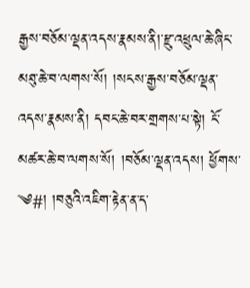རྒྱས་བཅོམ་ལྡན་འདས་རྣམས་ནི།་རྫུ་འཕྲུལ་ཆེ་ཞིང་མཐུ་ཆེ་བ་ལགས་སོ། །སངས་རྒྱས་བཅོམ་ལྡན་འདས་རྣམས་ནི། དབང་ཆེ་བར་གྲགས་པ་སྟེ། ངོ་མཚར་ཆེ་བ་ལགས་སོ། །བཅོམ་ལྡན་འདས། ཕྱོགས་
༄#། །བཅུའི་འཇིག་རྟེན་ན་ད་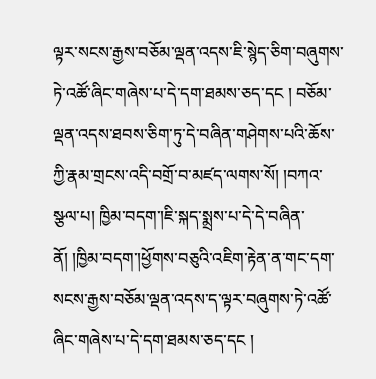ལྟར་སངས་རྒྱས་བཅོམ་ལྡན་འདས་ཇི་སྙེད་ཅིག་བཞུགས་ཏེ་འཚོ་ཞིང་གཞེས་པ་དེ་དག་ཐམས་ཅད་དང ། བཅོམ་ལྡན་འདས་ཐབས་ཅིག་ཏུ་དེ་བཞིན་གཤེགས་པའི་ཆོས་ཀྱི་རྣམ་གྲངས་འདི་བགྲོ་བ་མཛད་ལགས་སོ། །བཀའ་སྩལ་པ། ཁྱིམ་བདག་།ཇི་སྐད་སྨྲས་པ་དེ་དེ་བཞིན་ནོ། །ཁྱིམ་བདག་།ཕྱོགས་བཅུའི་འཇིག་རྟེན་ན་གང་དག་སངས་རྒྱས་བཅོམ་ལྡན་འདས་ད་ལྟར་བཞུགས་ཏེ་འཚོ་ཞིང་གཞེས་པ་དེ་དག་ཐམས་ཅད་དང །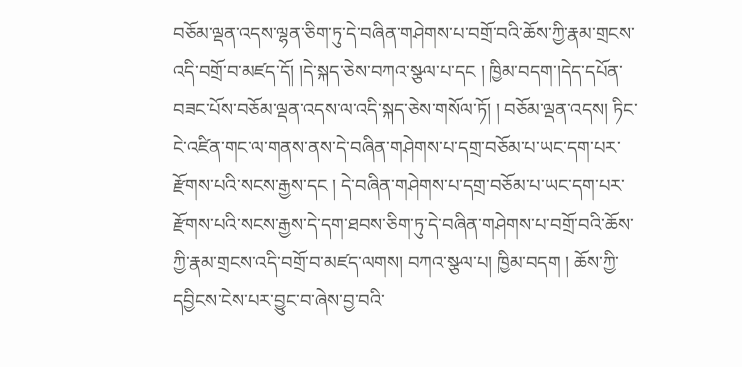བཅོམ་ལྡན་འདས་ལྷན་ཅིག་ཏུ་དེ་བཞིན་གཤེགས་པ་བགྲོ་བའི་ཆོས་ཀྱི་རྣམ་གྲངས་འདི་བགྲོ་བ་མཛད་དོ། །དེ་སྐད་ཅེས་བཀའ་སྩལ་པ་དང ། ཁྱིམ་བདག་།དེད་དཔོན་བཟང་པོས་བཅོམ་ལྡན་འདས་ལ་འདི་སྐད་ཅེས་གསོལ་ཏོ། ། བཅོམ་ལྡན་འདས། ཏིང་ངེ་འཛིན་གང་ལ་གནས་ནས་དེ་བཞིན་གཤེགས་པ་དགྲ་བཅོམ་པ་ཡང་དག་པར་རྫོགས་པའི་སངས་རྒྱས་དང ། དེ་བཞིན་གཤེགས་པ་དགྲ་བཅོམ་པ་ཡང་དག་པར་རྫོགས་པའི་སངས་རྒྱས་དེ་དག་ཐབས་ཅིག་ཏུ་དེ་བཞིན་གཤེགས་པ་བགྲོ་བའི་ཆོས་ཀྱི་རྣམ་གྲངས་འདི་བགྲོ་བ་མཛད་ལགས། བཀའ་སྩལ་པ། ཁྱིམ་བདག ། ཆོས་ཀྱི་དབྱིངས་ངེས་པར་བྱུང་བ་ཞེས་བྱ་བའི་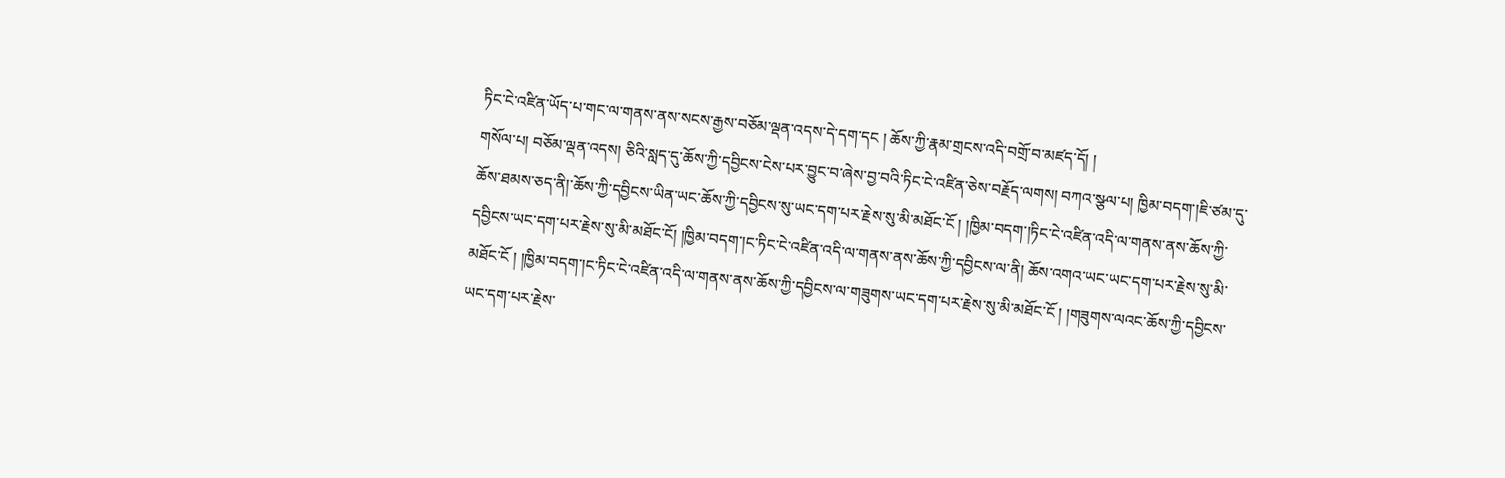ཏིང་ངེ་འཛིན་ཡོད་པ་གང་ལ་གནས་ནས་སངས་རྒྱས་བཅོམ་ལྡན་འདས་དེ་དག་དང ། ཆོས་ཀྱི་རྣམ་གྲངས་འདི་བགྲོ་བ་མཛད་དོ། །
གསོལ་པ། བཅོམ་ལྡན་འདས། ཅིའི་སླད་དུ་ཆོས་ཀྱི་དབྱིངས་ངེས་པར་བྱུང་བ་ཞེས་བྱ་བའི་ཏིང་ངེ་འཛིན་ཅེས་བརྗོད་ལགས། བཀའ་སྩལ་པ། ཁྱིམ་བདག་།ཇི་ཙམ་དུ་ཆོས་ཐམས་ཅད་ནི།་ཆོས་ཀྱི་དབྱིངས་ཡིན་ཡང་ཆོས་ཀྱི་དབྱིངས་སུ་ཡང་དག་པར་རྗེས་སུ་མི་མཐོང་ངོ ། །ཁྱིམ་བདག་།ཏིང་ངེ་འཛིན་འདི་ལ་གནས་ནས་ཆོས་ཀྱི་དབྱིངས་ཡང་དག་པར་རྗེས་སུ་མི་མཐོང་ངོ། །ཁྱིམ་བདག་།ང་ཏིང་ངེ་འཛིན་འདི་ལ་གནས་ནས་ཆོས་ཀྱི་དབྱིངས་ལ་ནི། ཆོས་འགའ་ཡང་ཡང་དག་པར་རྗེས་སུ་མི་མཐོང་ངོ ། །ཁྱིམ་བདག་།ང་ཏིང་ངེ་འཛིན་འདི་ལ་གནས་ནས་ཆོས་ཀྱི་དབྱིངས་ལ་གཟུགས་ཡང་དག་པར་རྗེས་སུ་མི་མཐོང་ངོ ། །གཟུགས་ལའང་ཆོས་ཀྱི་དབྱིངས་ཡང་དག་པར་རྗེས་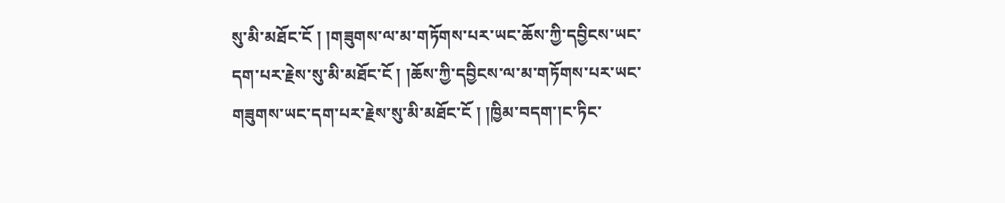སུ་མི་མཐོང་ངོ ། །གཟུགས་ལ་མ་གཏོགས་པར་ཡང་ཆོས་ཀྱི་དབྱིངས་ཡང་དག་པར་རྗེས་སུ་མི་མཐོང་ངོ ། །ཆོས་ཀྱི་དབྱིངས་ལ་མ་གཏོགས་པར་ཡང་གཟུགས་ཡང་དག་པར་རྗེས་སུ་མི་མཐོང་ངོ ། །ཁྱིམ་བདག་།ང་ཏིང་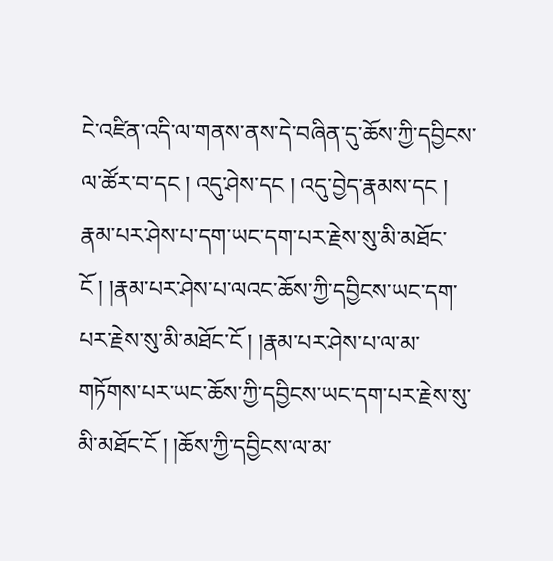ངེ་འཛིན་འདི་ལ་གནས་ནས་དེ་བཞིན་དུ་ཆོས་ཀྱི་དབྱིངས་ལ་ཚོར་བ་དང ། འདུ་ཤེས་དང ། འདུ་བྱེད་རྣམས་དང ། རྣམ་པར་ཤེས་པ་དག་ཡང་དག་པར་རྗེས་སུ་མི་མཐོང་ངོ ། །རྣམ་པར་ཤེས་པ་ལའང་ཆོས་ཀྱི་དབྱིངས་ཡང་དག་པར་རྗེས་སུ་མི་མཐོང་ངོ ། །རྣམ་པར་ཤེས་པ་ལ་མ་གཏོགས་པར་ཡང་ཆོས་ཀྱི་དབྱིངས་ཡང་དག་པར་རྗེས་སུ་མི་མཐོང་ངོ ། །ཆོས་ཀྱི་དབྱིངས་ལ་མ་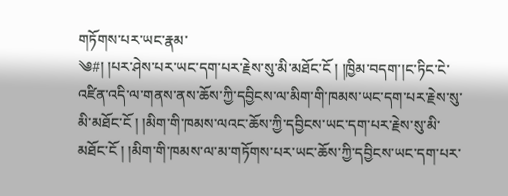གཏོགས་པར་ཡང་རྣམ་
༄#། །པར་ཤེས་པར་ཡང་དག་པར་རྗེས་སུ་མི་མཐོང་ངོ ། །ཁྱིམ་བདག་།ང་ཏིང་ངེ་འཛིན་འདི་ལ་གནས་ནས་ཆོས་ཀྱི་དབྱིངས་ལ་མིག་གི་ཁམས་ཡང་དག་པར་རྗེས་སུ་མི་མཐོང་ངོ ། །མིག་གི་ཁམས་ལའང་ཆོས་ཀྱི་དབྱིངས་ཡང་དག་པར་རྗེས་སུ་མི་མཐོང་ངོ ། །མིག་གི་ཁམས་ལ་མ་གཏོགས་པར་ཡང་ཆོས་ཀྱི་དབྱིངས་ཡང་དག་པར་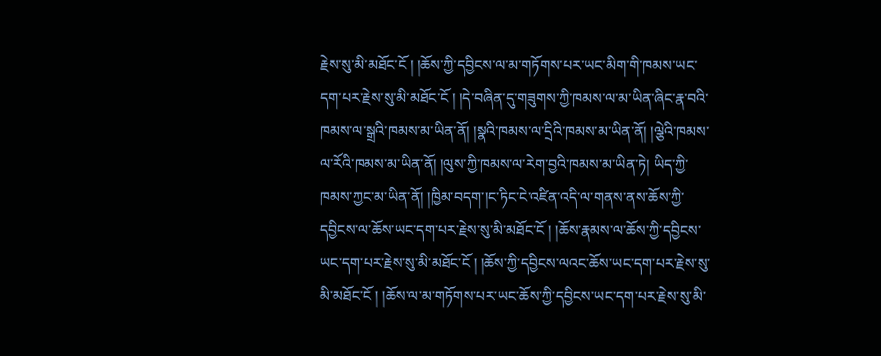རྗེས་སུ་མི་མཐོང་ངོ ། །ཆོས་ཀྱི་དབྱིངས་ལ་མ་གཏོགས་པར་ཡང་མིག་གི་ཁམས་ཡང་དག་པར་རྗེས་སུ་མི་མཐོང་ངོ ། །དེ་བཞིན་དུ་གཟུགས་ཀྱི་ཁམས་ལ་མ་ཡིན་ཞིང་རྣ་བའི་ཁམས་ལ་སྒྲའི་ཁམས་མ་ཡིན་ནོ། །སྣའི་ཁམས་ལ་དྲིའི་ཁམས་མ་ཡིན་ནོ། །ལྕེའི་ཁམས་ལ་རོའི་ཁམས་མ་ཡིན་ནོ། །ལུས་ཀྱི་ཁམས་ལ་རེག་བྱའི་ཁམས་མ་ཡིན་ཏེ། ཡིད་ཀྱི་ཁམས་ཀྱང་མ་ཡིན་ནོ། །ཁྱིམ་བདག་།ང་ཏིང་ངེ་འཛིན་འདི་ལ་གནས་ནས་ཆོས་ཀྱི་དབྱིངས་ལ་ཆོས་ཡང་དག་པར་རྗེས་སུ་མི་མཐོང་ངོ ། །ཆོས་རྣམས་ལ་ཆོས་ཀྱི་དབྱིངས་ཡང་དག་པར་རྗེས་སུ་མི་མཐོང་ངོ ། །ཆོས་ཀྱི་དབྱིངས་ལའང་ཆོས་ཡང་དག་པར་རྗེས་སུ་མི་མཐོང་ངོ ། །ཆོས་ལ་མ་གཏོགས་པར་ཡང་ཆོས་ཀྱི་དབྱིངས་ཡང་དག་པར་རྗེས་སུ་མི་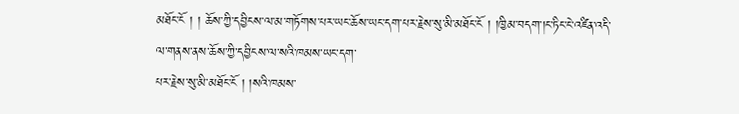མཐོང་ངོ ། ། ཆོས་ཀྱི་དབྱིངས་ལ་མ་གཏོགས་པར་ཡང་ཆོས་ཡང་དག་པར་རྗེས་སུ་མི་མཐོང་ངོ ། །ཁྱིམ་བདག་།ང་ཏིང་ངེ་འཛིན་འདི་ལ་གནས་ནས་ཆོས་ཀྱི་དབྱིངས་ལ་སའི་ཁམས་ཡང་དག་
པར་རྗེས་སུ་མི་མཐོང་ངོ ། །སའི་ཁམས་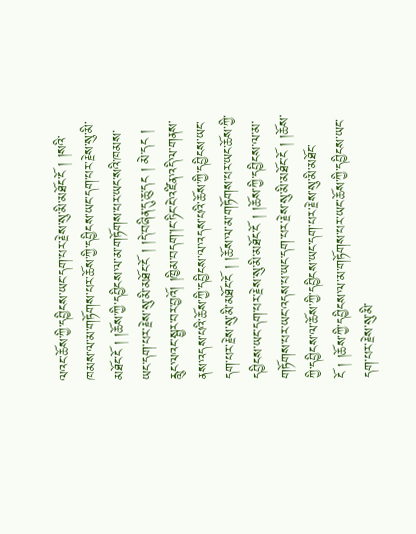ལའང་ཆོས་ཀྱི་དབྱིངས་ཡང་དག་པར་རྗེས་སུ་མི་མཐོང་ངོ ། །སའི་ཁམས་ལ་མ་གཏོགས་པར་ཆོས་ཀྱི་དབྱིངས་ཡང་དག་པར་རྗེས་སུ་མི་མཐོང་ངོ ། །ཆོས་ཀྱི་དབྱིངས་ལ་མ་གཏོགས་པར་ཡང་སའི་ཁམས་ཡང་དག་པར་རྗེས་སུ་མི་མཐོང་ངོ ། །དེ་བཞིན་དུ་ཆུ་དང ། མེ་དང ། རླུང་ལའང་སྦྱར་བར་བྱའོ། །ཁྱིམ་བདག་།ང་ཏིང་ངེ་འཛིན་འདི་ལ་གནས་ནས་འདས་པའི་ཆོས་ཀྱི་དབྱིངས་ལ་འདས་པའི་ཆོས་ཀྱི་དབྱིངས་ཡང་དག་པར་རྗེས་སུ་མི་མཐོང་ངོ ། །ཆོས་ལ་མ་གཏོགས་པར་ཡང་ཆོས་ཀྱི་དབྱིངས་ཡང་དག་པར་རྗེས་སུ་མི་མཐོང་ངོ ། །ཆོས་ཀྱི་དབྱིངས་ལ་མ་གཏོགས་པར་ཡང་འདས་པ་ཡང་དག་པར་རྗེས་སུ་མི་མཐོང་ངོ ། །ཆོས་ཀྱི་དབྱིངས་ལ་ཆོས་ཀྱི་དབྱིངས་ཡང་དག་པར་རྗེས་སུ་མི་མཐོང་ངོ ། །ཆོས་ཀྱི་དབྱིངས་ལ་མ་གཏོགས་པར་ཡང་ཆོས་ཀྱི་དབྱིངས་ཡང་དག་པར་རྗེས་སུ་མི་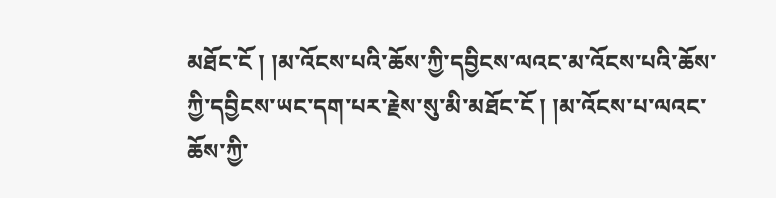མཐོང་ངོ ། །མ་འོངས་པའི་ཆོས་ཀྱི་དབྱིངས་ལའང་མ་འོངས་པའི་ཆོས་ཀྱི་དབྱིངས་ཡང་དག་པར་རྗེས་སུ་མི་མཐོང་ངོ ། །མ་འོངས་པ་ལའང་ཆོས་ཀྱི་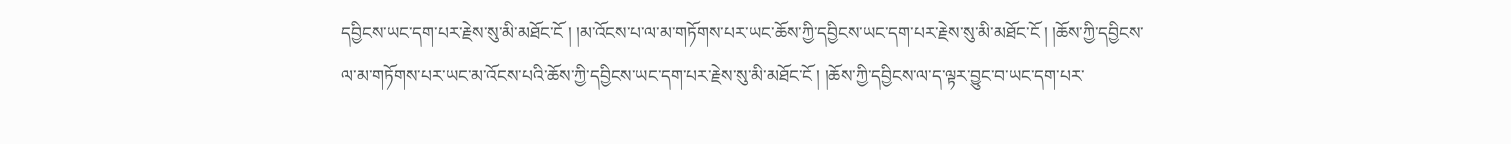དབྱིངས་ཡང་དག་པར་རྗེས་སུ་མི་མཐོང་ངོ ། །མ་འོངས་པ་ལ་མ་གཏོགས་པར་ཡང་ཆོས་ཀྱི་དབྱིངས་ཡང་དག་པར་རྗེས་སུ་མི་མཐོང་ངོ ། །ཆོས་ཀྱི་དབྱིངས་ལ་མ་གཏོགས་པར་ཡང་མ་འོངས་པའི་ཆོས་ཀྱི་དབྱིངས་ཡང་དག་པར་རྗེས་སུ་མི་མཐོང་ངོ ། །ཆོས་ཀྱི་དབྱིངས་ལ་ད་ལྟར་བྱུང་བ་ཡང་དག་པར་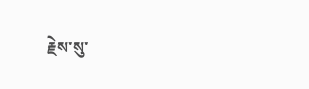རྗེས་སུ་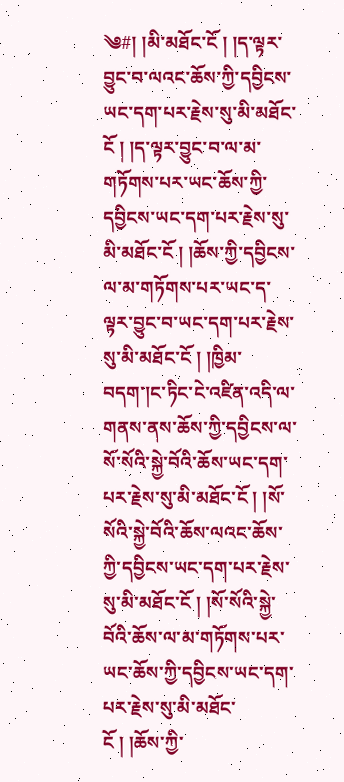༄#། །མི་མཐོང་ངོ ། །ད་ལྟར་བྱུང་བ་ལའང་ཆོས་ཀྱི་དབྱིངས་ཡང་དག་པར་རྗེས་སུ་མི་མཐོང་ངོ ། །ད་ལྟར་བྱུང་བ་ལ་མ་གཏོགས་པར་ཡང་ཆོས་ཀྱི་དབྱིངས་ཡང་དག་པར་རྗེས་སུ་མི་མཐོང་ངོ ། །ཆོས་ཀྱི་དབྱིངས་ལ་མ་གཏོགས་པར་ཡང་ད་ལྟར་བྱུང་བ་ཡང་དག་པར་རྗེས་སུ་མི་མཐོང་ངོ ། །ཁྱིམ་བདག་།ང་ཏིང་ངེ་འཛིན་འདི་ལ་གནས་ནས་ཆོས་ཀྱི་དབྱིངས་ལ་སོ་སོའི་སྐྱེ་བོའི་ཆོས་ཡང་དག་པར་རྗེས་སུ་མི་མཐོང་ངོ ། །སོ་སོའི་སྐྱེ་བོའི་ཆོས་ལའང་ཆོས་ཀྱི་དབྱིངས་ཡང་དག་པར་རྗེས་སུ་མི་མཐོང་ངོ ། །སོ་སོའི་སྐྱེ་བོའི་ཆོས་ལ་མ་གཏོགས་པར་ཡང་ཆོས་ཀྱི་དབྱིངས་ཡང་དག་པར་རྗེས་སུ་མི་མཐོང་ངོ ། །ཆོས་ཀྱི་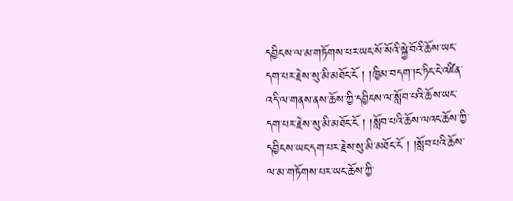དབྱིངས་ལ་མ་གཏོགས་པར་ཡང་སོ་སོའི་སྐྱེ་བོའི་ཆོས་ཡང་དག་པར་རྗེས་སུ་མི་མཐོང་ངོ ། །ཁྱིམ་བདག་།ང་ཏིང་ངེ་འཛིན་འདི་ལ་གནས་ནས་ཆོས་ཀྱི་དབྱིངས་ལ་སློབ་པའི་ཆོས་ཡང་དག་པར་རྗེས་སུ་མི་མཐོང་ངོ ། །སློབ་པའི་ཆོས་ལའང་ཆོས་ཀྱི་དབྱིངས་ཡང་དག་པར་རྗེས་སུ་མི་མཐོང་ངོ ། །སློབ་པའི་ཆོས་ལ་མ་གཏོགས་པར་ཡང་ཆོས་ཀྱི་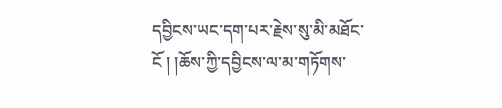དབྱིངས་ཡང་དག་པར་རྗེས་སུ་མི་མཐོང་ངོ ། །ཆོས་ཀྱི་དབྱིངས་ལ་མ་གཏོགས་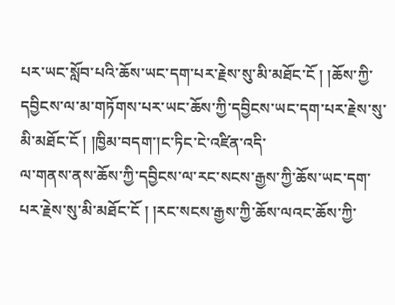པར་ཡང་སློབ་པའི་ཆོས་ཡང་དག་པར་རྗེས་སུ་མི་མཐོང་ངོ ། །ཆོས་ཀྱི་དབྱིངས་ལ་མ་གཏོགས་པར་ཡང་ཆོས་ཀྱི་དབྱིངས་ཡང་དག་པར་རྗེས་སུ་མི་མཐོང་ངོ ། །ཁྱིམ་བདག་།ང་ཏིང་ངེ་འཛིན་འདི་
ལ་གནས་ནས་ཆོས་ཀྱི་དབྱིངས་ལ་རང་སངས་རྒྱས་ཀྱི་ཆོས་ཡང་དག་པར་རྗེས་སུ་མི་མཐོང་ངོ ། །རང་སངས་རྒྱས་ཀྱི་ཆོས་ལའང་ཆོས་ཀྱི་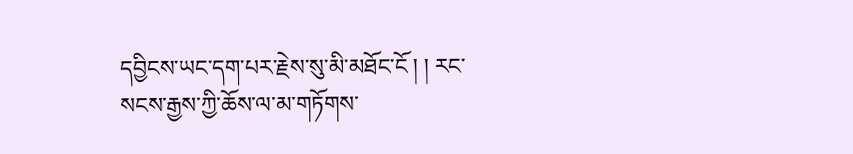དབྱིངས་ཡང་དག་པར་རྗེས་སུ་མི་མཐོང་ངོ ། ། རང་སངས་རྒྱས་ཀྱི་ཆོས་ལ་མ་གཏོགས་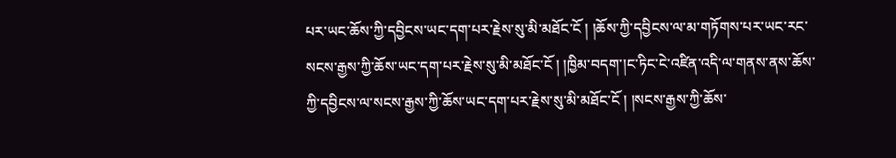པར་ཡང་ཆོས་ཀྱི་དབྱིངས་ཡང་དག་པར་རྗེས་སུ་མི་མཐོང་ངོ ། །ཆོས་ཀྱི་དབྱིངས་ལ་མ་གཏོགས་པར་ཡང་རང་སངས་རྒྱས་ཀྱི་ཆོས་ཡང་དག་པར་རྗེས་སུ་མི་མཐོང་ངོ ། །ཁྱིམ་བདག་།ང་ཏིང་ངེ་འཛིན་འདི་ལ་གནས་ནས་ཆོས་ཀྱི་དབྱིངས་ལ་སངས་རྒྱས་ཀྱི་ཆོས་ཡང་དག་པར་རྗེས་སུ་མི་མཐོང་ངོ ། །སངས་རྒྱས་ཀྱི་ཆོས་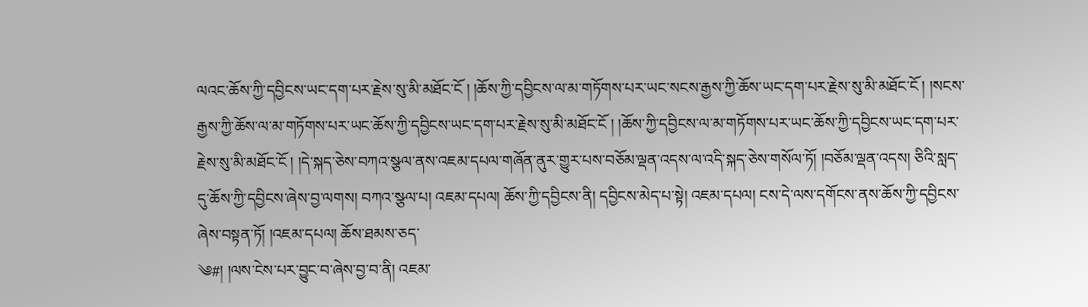ལའང་ཆོས་ཀྱི་དབྱིངས་ཡང་དག་པར་རྗེས་སུ་མི་མཐོང་ངོ ། །ཆོས་ཀྱི་དབྱིངས་ལ་མ་གཏོགས་པར་ཡང་སངས་རྒྱས་ཀྱི་ཆོས་ཡང་དག་པར་རྗེས་སུ་མི་མཐོང་ངོ ། །སངས་རྒྱས་ཀྱི་ཆོས་ལ་མ་གཏོགས་པར་ཡང་ཆོས་ཀྱི་དབྱིངས་ཡང་དག་པར་རྗེས་སུ་མི་མཐོང་ངོ ། །ཆོས་ཀྱི་དབྱིངས་ལ་མ་གཏོགས་པར་ཡང་ཆོས་ཀྱི་དབྱིངས་ཡང་དག་པར་རྗེས་སུ་མི་མཐོང་ངོ ། །དེ་སྐད་ཅེས་བཀའ་སྩལ་ནས་འཇམ་དཔལ་གཞོན་ནུར་གྱུར་པས་བཅོམ་ལྡན་འདས་ལ་འདི་སྐད་ཅེས་གསོལ་ཏོ། །བཅོམ་ལྡན་འདས། ཅིའི་སླད་དུ་ཆོས་ཀྱི་དབྱིངས་ཞེས་བྱ་ལགས། བཀའ་སྩལ་པ། འཇམ་དཔལ། ཆོས་ཀྱི་དབྱིངས་ནི། དབྱིངས་མེད་པ་སྟེ། འཇམ་དཔལ། ངས་དེ་ལས་དགོངས་ནས་ཆོས་ཀྱི་དབྱིངས་ཞེས་བསྟན་ཏོ། །འཇམ་དཔལ། ཆོས་ཐམས་ཅད་
༄#། །ལས་ངེས་པར་བྱུང་བ་ཞེས་བྱ་བ་ནི། འཇམ་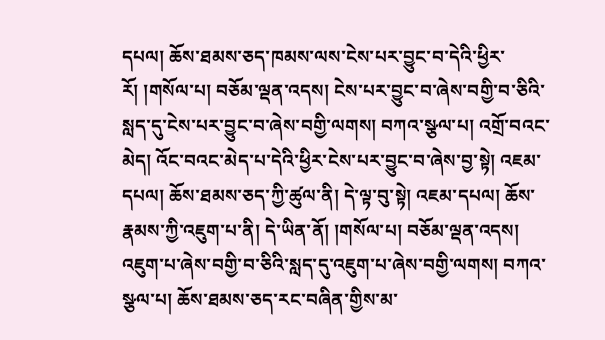དཔལ། ཆོས་ཐམས་ཅད་ཁམས་ལས་ངེས་པར་བྱུང་བ་དེའི་ཕྱིར་རོ། །གསོལ་པ། བཅོམ་ལྡན་འདས། ངེས་པར་བྱུང་བ་ཞེས་བགྱི་བ་ཅིའི་སླད་དུ་ངེས་པར་བྱུང་བ་ཞེས་བགྱི་ལགས། བཀའ་སྩལ་པ། འགྲོ་བའང་མེད། འོང་བའང་མེད་པ་དེའི་ཕྱིར་ངེས་པར་བྱུང་བ་ཞེས་བྱ་སྟེ། འཇམ་དཔལ། ཆོས་ཐམས་ཅད་ཀྱི་ཚུལ་ནི། དེ་ལྟ་བུ་སྟེ། འཇམ་དཔལ། ཆོས་རྣམས་ཀྱི་འཇུག་པ་ནི། དེ་ཡིན་ནོ། །གསོལ་པ། བཅོམ་ལྡན་འདས། འཇུག་པ་ཞེས་བགྱི་བ་ཅིའི་སླད་དུ་འཇུག་པ་ཞེས་བགྱི་ལགས། བཀའ་སྩལ་པ། ཆོས་ཐམས་ཅད་རང་བཞིན་གྱིས་མ་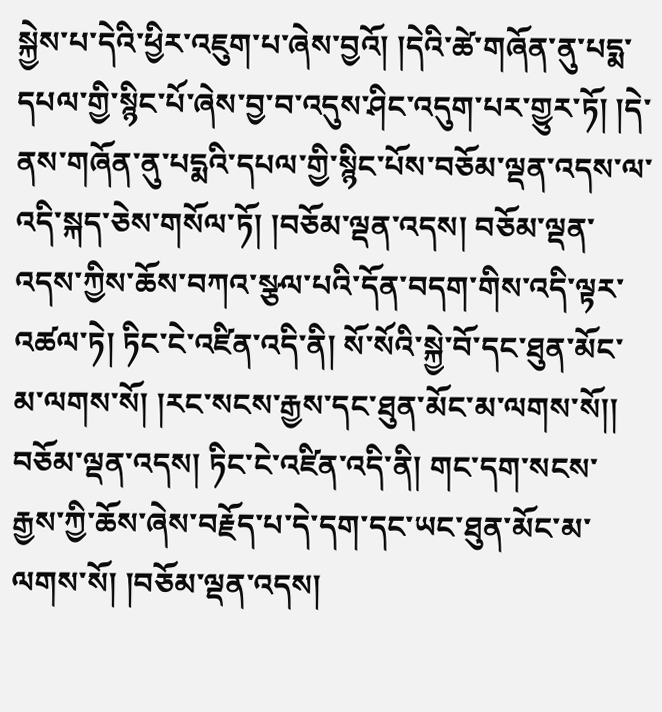སྐྱེས་པ་དེའི་ཕྱིར་འཇུག་པ་ཞེས་བྱའོ། །དེའི་ཚེ་གཞོན་ནུ་པདྨ་དཔལ་གྱི་སྙིང་པོ་ཞེས་བྱ་བ་འདུས་ཤིང་འདུག་པར་གྱུར་ཏོ། །དེ་ནས་གཞོན་ནུ་པདྨའི་དཔལ་གྱི་སྙིང་པོས་བཅོམ་ལྡན་འདས་ལ་འདི་སྐད་ཅེས་གསོལ་ཏོ། །བཅོམ་ལྡན་འདས། བཅོམ་ལྡན་འདས་ཀྱིས་ཆོས་བཀའ་སྩལ་པའི་དོན་བདག་གིས་འདི་ལྟར་འཚལ་ཏེ། ཏིང་ངེ་འཛིན་འདི་ནི། སོ་སོའི་སྐྱེ་བོ་དང་ཐུན་མོང་མ་ལགས་སོ། །རང་སངས་རྒྱས་དང་ཐུན་མོང་མ་ལགས་སོ།། བཅོམ་ལྡན་འདས། ཏིང་ངེ་འཛིན་འདི་ནི། གང་དག་སངས་རྒྱས་ཀྱི་ཆོས་ཞེས་བརྗོད་པ་དེ་དག་དང་ཡང་ཐུན་མོང་མ་ལགས་སོ། །བཅོམ་ལྡན་འདས།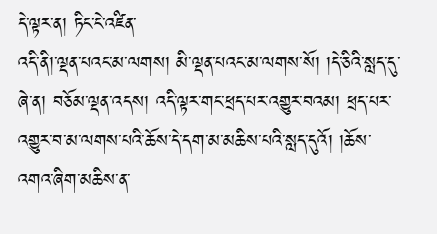དེ་ལྟར་ན། ཏིང་ངེ་འཛིན་
འདི་ནི།་ལྡན་པའང་མ་ལགས། མི་ལྡན་པའང་མ་ལགས་སོ། །དེ་ཅིའི་སླད་དུ་ཞེ་ན། བཅོམ་ལྡན་འདས། འདི་ལྟར་གང་ཕྲད་པར་འགྱུར་བའམ། ཕྲད་པར་འགྱུར་བ་མ་ལགས་པའི་ཆོས་དེ་དག་མ་མཆིས་པའི་སླད་དུའོ། །ཆོས་འགའ་ཞིག་མཆིས་ན་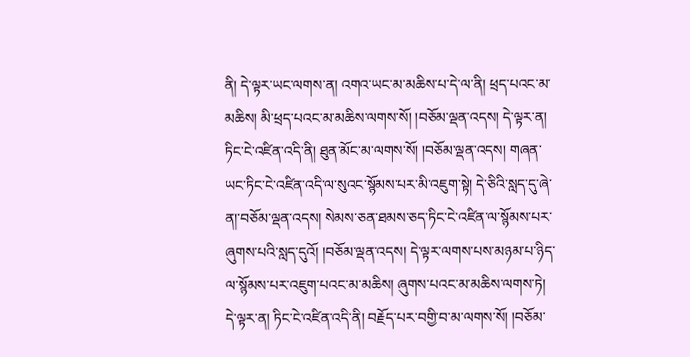ནི། དེ་ལྟར་ཡང་ལགས་ན། འགའ་ཡང་མ་མཆིས་པ་དེ་ལ་ནི། ཕྲད་པའང་མ་མཆིས། མི་ཕྲད་པའང་མ་མཆིས་ལགས་སོ། །བཅོམ་ལྡན་འདས། དེ་ལྟར་ན། ཏིང་ངེ་འཛིན་འདི་ནི། ཐུན་མོང་མ་ལགས་སོ། །བཅོམ་ལྡན་འདས། གཞན་ཡང་ཏིང་ངེ་འཛིན་འདི་ལ་སུའང་སྙོམས་པར་མི་འཇུག་སྟེ། དེ་ཅིའི་སླད་དུ་ཞེ་ན།་བཅོམ་ལྡན་འདས། སེམས་ཅན་ཐམས་ཅད་ཏིང་ངེ་འཛིན་ལ་སྙོམས་པར་ཞུགས་པའི་སླད་དུའོ། །བཅོམ་ལྡན་འདས། དེ་ལྟར་ལགས་པས་མཉམ་པ་ཉིད་ལ་སྙོམས་པར་འཇུག་པའང་མ་མཆིས། ཞུགས་པའང་མ་མཆིས་ལགས་ཏེ། དེ་ལྟར་ན། ཏིང་ངེ་འཛིན་འདི་ནི། བརྗོད་པར་བགྱི་བ་མ་ལགས་སོ། །བཅོམ་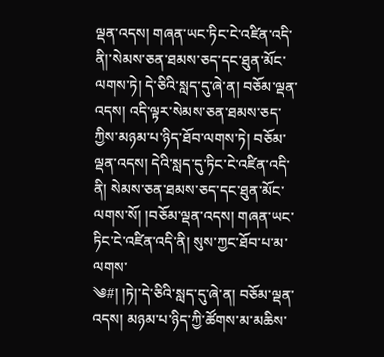ལྡན་འདས། གཞན་ཡང་ཏིང་ངེ་འཛིན་འདི་ནི།་སེམས་ཅན་ཐམས་ཅད་དང་ཐུན་མོང་ལགས་ཏེ། དེ་ཅིའི་སླད་དུ་ཞེ་ན། བཅོམ་ལྡན་འདས། འདི་ལྟར་སེམས་ཅན་ཐམས་ཅད་ཀྱིས་མཉམ་པ་ཉིད་ཐོབ་ལགས་ཏེ། བཅོམ་ལྡན་འདས། དེའི་སླད་དུ་ཏིང་ངེ་འཛིན་འདི་ནི། སེམས་ཅན་ཐམས་ཅད་དང་ཐུན་མོང་ལགས་སོ། །བཅོམ་ལྡན་འདས། གཞན་ཡང་ཏིང་ངེ་འཛིན་འདི་ནི། སུས་ཀྱང་ཐོབ་པ་མ་ལགས་
༄#། །ཏེ།་དེ་ཅིའི་སླད་དུ་ཞེ་ན། བཅོམ་ལྡན་འདས། མཉམ་པ་ཉིད་ཀྱི་ཚོགས་མ་མཆིས་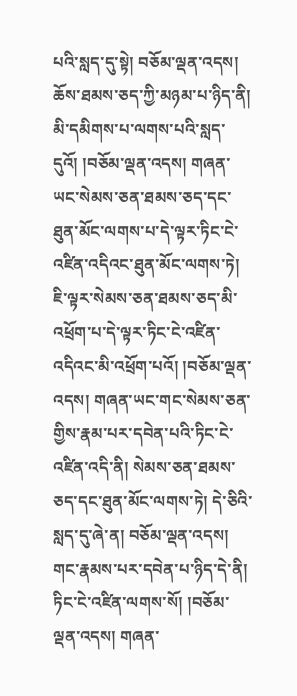པའི་སླད་དུ་སྟེ། བཅོམ་ལྡན་འདས། ཆོས་ཐམས་ཅད་ཀྱི་མཉམ་པ་ཉིད་ནི། མི་དམིགས་པ་ལགས་པའི་སླད་དུའོ། །བཅོམ་ལྡན་འདས། གཞན་ཡང་སེམས་ཅན་ཐམས་ཅད་དང་ཐུན་མོང་ལགས་པ་དེ་ལྟར་ཏིང་ངེ་འཛིན་འདིའང་ཐུན་མོང་ལགས་ཏེ། ཇི་ལྟར་སེམས་ཅན་ཐམས་ཅད་མི་འཕྲོག་པ་དེ་ལྟར་ཏིང་ངེ་འཛིན་འདིའང་མི་འཕྲོག་པའོ། །བཅོམ་ལྡན་འདས། གཞན་ཡང་གང་སེམས་ཅན་གྱིས་རྣམ་པར་དབེན་པའི་ཏིང་ངེ་འཛིན་འདི་ནི། སེམས་ཅན་ཐམས་ཅད་དང་ཐུན་མོང་ལགས་ཏེ། དེ་ཅིའི་སླད་དུ་ཞེ་ན། བཅོམ་ལྡན་འདས། གང་རྣམས་པར་དབེན་པ་ཉིད་དེ་ནི། ཏིང་ངེ་འཛིན་ལགས་སོ། །བཅོམ་ལྡན་འདས། གཞན་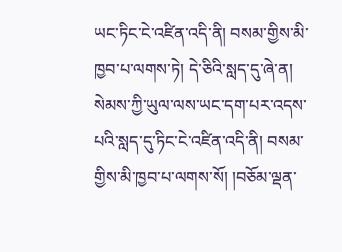ཡང་ཏིང་ངེ་འཛིན་འདི་ནི། བསམ་གྱིས་མི་ཁྱབ་པ་ལགས་ཏེ། དེ་ཅིའི་སླད་དུ་ཞེ་ན། སེམས་ཀྱི་ཡུལ་ལས་ཡང་དག་པར་འདས་པའི་སླད་དུ་ཏིང་ངེ་འཛིན་འདི་ནི། བསམ་གྱིས་མི་ཁྱབ་པ་ལགས་སོ། །བཅོམ་ལྡན་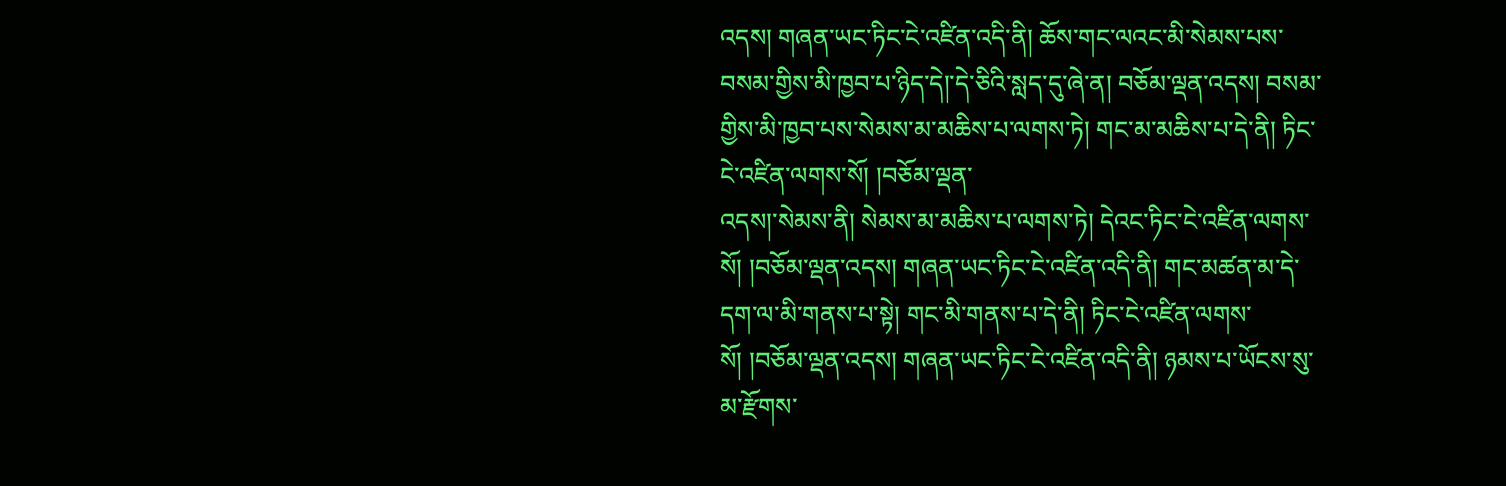འདས། གཞན་ཡང་ཏིང་ངེ་འཛིན་འདི་ནི། ཆོས་གང་ལའང་མི་སེམས་པས་བསམ་གྱིས་མི་ཁྱབ་པ་ཉིད་དེ།་དེ་ཅིའི་སླད་དུ་ཞེ་ན། བཅོམ་ལྡན་འདས། བསམ་གྱིས་མི་ཁྱབ་པས་སེམས་མ་མཆིས་པ་ལགས་ཏེ། གང་མ་མཆིས་པ་དེ་ནི། ཏིང་ངེ་འཛིན་ལགས་སོ། །བཅོམ་ལྡན་
འདས།་སེམས་ནི། སེམས་མ་མཆིས་པ་ལགས་ཏེ། དེའང་ཏིང་ངེ་འཛིན་ལགས་སོ། །བཅོམ་ལྡན་འདས། གཞན་ཡང་ཏིང་ངེ་འཛིན་འདི་ནི། གང་མཚན་མ་དེ་དག་ལ་མི་གནས་པ་སྟེ། གང་མི་གནས་པ་དེ་ནི། ཏིང་ངེ་འཛིན་ལགས་སོ། །བཅོམ་ལྡན་འདས། གཞན་ཡང་ཏིང་ངེ་འཛིན་འདི་ནི། ཉམས་པ་ཡོངས་སུ་མ་རྫོགས་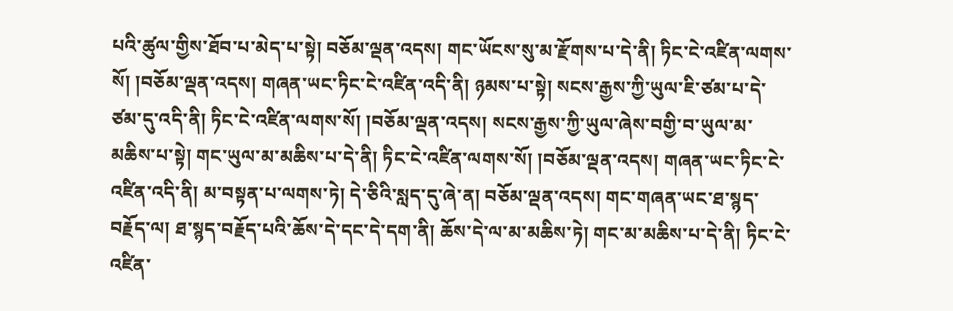པའི་ཚུལ་གྱིས་ཐོབ་པ་མེད་པ་སྟེ། བཅོམ་ལྡན་འདས། གང་ཡོངས་སུ་མ་རྫོགས་པ་དེ་ནི། ཏིང་ངེ་འཛིན་ལགས་སོ། །བཅོམ་ལྡན་འདས། གཞན་ཡང་ཏིང་ངེ་འཛིན་འདི་ནི། ཉམས་པ་སྟེ། སངས་རྒྱས་ཀྱི་ཡུལ་ཇི་ཙམ་པ་དེ་ཙམ་དུ་འདི་ནི། ཏིང་ངེ་འཛིན་ལགས་སོ། །བཅོམ་ལྡན་འདས། སངས་རྒྱས་ཀྱི་ཡུལ་ཞེས་བགྱི་བ་ཡུལ་མ་མཆིས་པ་སྟེ། གང་ཡུལ་མ་མཆིས་པ་དེ་ནི། ཏིང་ངེ་འཛིན་ལགས་སོ། །བཅོམ་ལྡན་འདས། གཞན་ཡང་ཏིང་ངེ་འཛིན་འདི་ནི། མ་བསྟན་པ་ལགས་ཏེ། དེ་ཅིའི་སླད་དུ་ཞེ་ན། བཅོམ་ལྡན་འདས། གང་གཞན་ཡང་ཐ་སྙད་བརྗོད་ལ། ཐ་སྙད་བརྗོད་པའི་ཆོས་དེ་དང་དེ་དག་ནི། ཆོས་དེ་ལ་མ་མཆིས་ཏེ། གང་མ་མཆིས་པ་དེ་ནི། ཏིང་ངེ་འཛིན་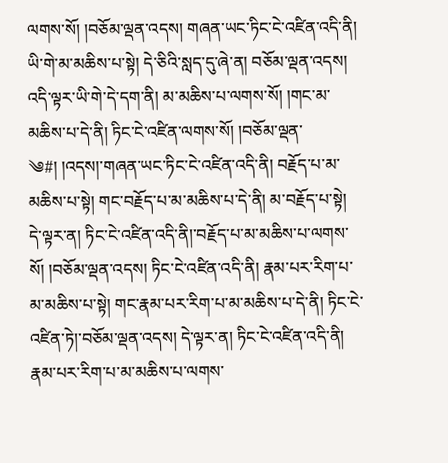ལགས་སོ། །བཅོམ་ལྡན་འདས། གཞན་ཡང་ཏིང་ངེ་འཛིན་འདི་ནི། ཡི་གེ་མ་མཆིས་པ་སྟེ། དེ་ཅིའི་སླད་དུ་ཞེ་ན། བཅོམ་ལྡན་འདས། འདི་ལྟར་ཡི་གེ་དེ་དག་ནི། མ་མཆིས་པ་ལགས་སོ། །གང་མ་མཆིས་པ་དེ་ནི། ཏིང་ངེ་འཛིན་ལགས་སོ། །བཅོམ་ལྡན་
༄#། །འདས།་གཞན་ཡང་ཏིང་ངེ་འཛིན་འདི་ནི། བརྗོད་པ་མ་མཆིས་པ་སྟེ། གང་བརྗོད་པ་མ་མཆིས་པ་དེ་ནི། མ་བརྗོད་པ་སྟེ། དེ་ལྟར་ན། ཏིང་ངེ་འཛིན་འདི་ནི།་བརྗོད་པ་མ་མཆིས་པ་ལགས་སོ། །བཅོམ་ལྡན་འདས། ཏིང་ངེ་འཛིན་འདི་ནི། རྣམ་པར་རིག་པ་མ་མཆིས་པ་སྟེ། གང་རྣམ་པར་རིག་པ་མ་མཆིས་པ་དེ་ནི། ཏིང་ངེ་འཛིན་ཏེ།་བཅོམ་ལྡན་འདས། དེ་ལྟར་ན། ཏིང་ངེ་འཛིན་འདི་ནི། རྣམ་པར་རིག་པ་མ་མཆིས་པ་ལགས་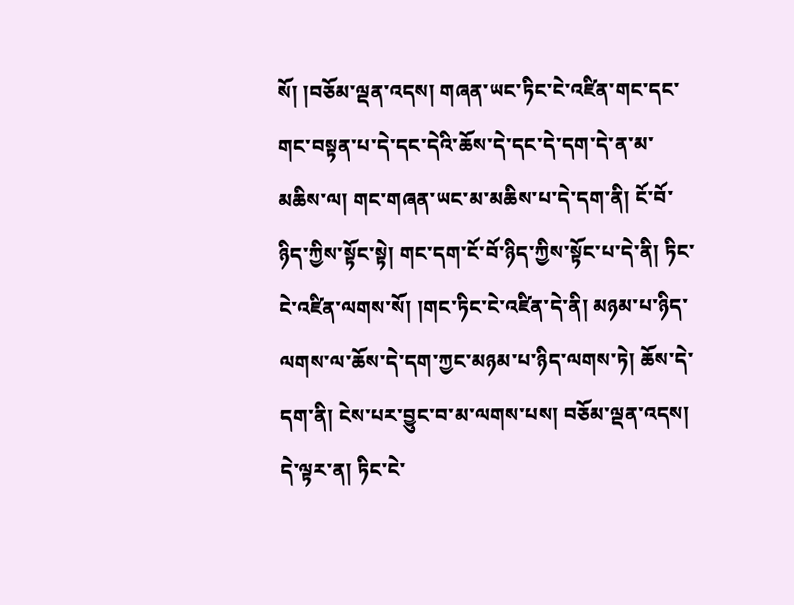སོ། །བཅོམ་ལྡན་འདས། གཞན་ཡང་ཏིང་ངེ་འཛིན་གང་དང་གང་བསྟན་པ་དེ་དང་དེའི་ཆོས་དེ་དང་དེ་དག་དེ་ན་མ་མཆིས་ལ། གང་གཞན་ཡང་མ་མཆིས་པ་དེ་དག་ནི། ངོ་བོ་ཉིད་ཀྱིས་སྟོང་སྟེ། གང་དག་ངོ་བོ་ཉིད་ཀྱིས་སྟོང་པ་དེ་ནི། ཏིང་ངེ་འཛིན་ལགས་སོ། །གང་ཏིང་ངེ་འཛིན་དེ་ནི། མཉམ་པ་ཉིད་ལགས་ལ་ཆོས་དེ་དག་ཀྱང་མཉམ་པ་ཉིད་ལགས་ཏེ། ཆོས་དེ་དག་ནི། ངེས་པར་བྱུང་བ་མ་ལགས་པས། བཅོམ་ལྡན་འདས། དེ་ལྟར་ན། ཏིང་ངེ་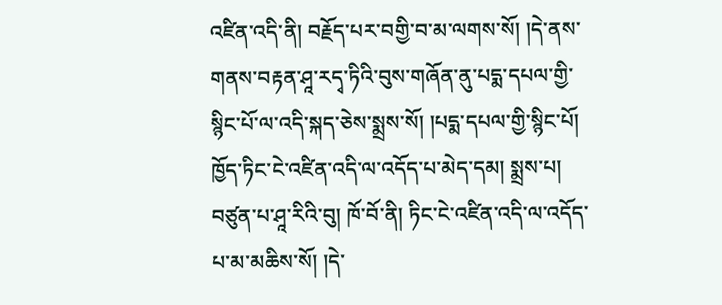འཛིན་འདི་ནི། བརྗོད་པར་བགྱི་བ་མ་ལགས་སོ། །དེ་ནས་གནས་བརྟན་ཤཱ་རདྭ་ཏིའི་བུས་གཞོན་ནུ་པདྨ་དཔལ་གྱི་སྙིང་པོ་ལ་འདི་སྐད་ཅེས་སྨྲས་སོ། །པདྨ་དཔལ་གྱི་སྙིང་པོ། ཁྱོད་ཏིང་ངེ་འཛིན་འདི་ལ་འདོད་པ་མེད་དམ། སྨྲས་པ། བཙུན་པ་ཤཱ་རིའི་བུ། ཁོ་བོ་ནི། ཏིང་ངེ་འཛིན་འདི་ལ་འདོད་པ་མ་མཆིས་སོ། །དེ་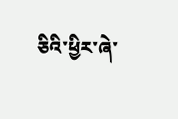ཅིའི་ཕྱིར་ཞེ་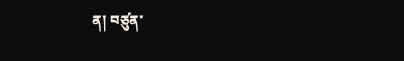ན། བཙུན་